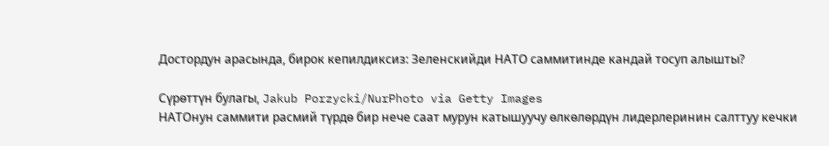Достордун арасында, бирок кепилдиксиз: Зеленскийди НАТО саммитинде кандай тосуп алышты?

Сүрөттүн булагы, Jakub Porzycki/NurPhoto via Getty Images
НАТОнун саммити расмий түрдө бир нече саат мурун катышуучу өлкөлөрдүн лидерлеринин салттуу кечки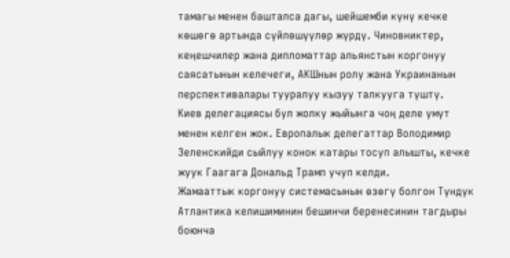тамагы менен башталса дагы, шейшемби күнү кечке көшөгө артында сүйлөшүүлөр жүрдү. Чиновниктер, кеңешчилер жана дипломаттар альянстын коргонуу саясатынын келечеги, АКШнын ролу жана Украинанын перспективалары тууралуу кызуу талкууга түштү.
Киев делегациясы бул жолку жыйынга чоң деле үмүт менен келген жок. Европалык делегаттар Володимир Зеленскийди сыйлуу конок катары тосуп алышты, кечке жуук Гаагага Дональд Трамп учуп келди.
Жамааттык коргонуу системасынын өзөгү болгон Түндүк Атлантика келишиминин бешинчи беренесинин тагдыры боюнча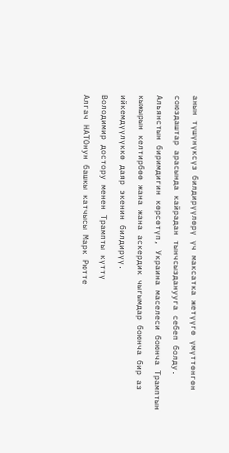анын түшүнүксүз билдирүүлөрү үч максатка жетүүгө үмүттөнгөн союздаштар арасында кайрадан тынчсызданууга себеп болду.
Альянстын биримдигин көрсөтүп, Украина маселеси боюнча Трамптын кыжырын келтирбөө жана жана аскердик чыгымдар боюнча бир аз ийкемдүүлүккө даяр экенин билдирүү.
Володимир достору менен Трампты күттү
Алгач НАТОнун башкы катчысы Марк Рютте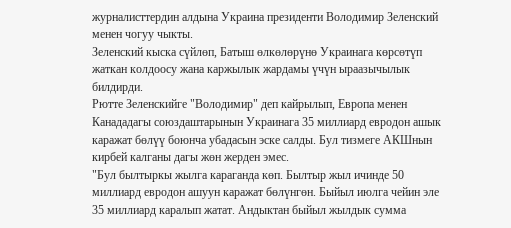журналисттердин алдына Украина президенти Володимир Зеленский менен чогуу чыкты.
Зеленский кыска сүйлөп, Батыш өлкөлөрүнө Украинага көрсөтүп жаткан колдоосу жана каржылык жардамы үчүн ыраазычылык билдирди.
Рютте Зеленскийге "Володимир" деп кайрылып, Европа менен Канададагы союздаштарынын Украинага 35 миллиард евродон ашык каражат бөлүү боюнча убадасын эске салды. Бул тизмеге АКШнын кирбей калганы дагы жөн жерден эмес.
"Бул былтыркы жылга караганда көп. Былтыр жыл ичинде 50 миллиард евродон ашуун каражат бөлүнгөн. Быйыл июлга чейин эле 35 миллиард каралып жатат. Андыктан быйыл жылдык сумма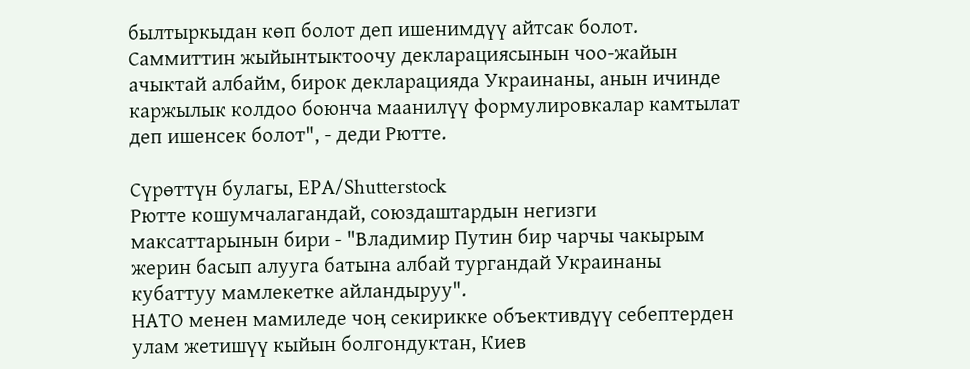былтыркыдан көп болот деп ишенимдүү айтсак болот. Саммиттин жыйынтыктоочу декларациясынын чоо-жайын ачыктай албайм, бирок декларацияда Украинаны, анын ичинде каржылык колдоо боюнча маанилүү формулировкалар камтылат деп ишенсек болот", - деди Рютте.

Сүрөттүн булагы, EPA/Shutterstock
Рютте кошумчалагандай, союздаштардын негизги максаттарынын бири - "Владимир Путин бир чарчы чакырым жерин басып алууга батына албай тургандай Украинаны кубаттуу мамлекетке айландыруу".
НАТО менен мамиледе чоң секирикке объективдүү себептерден улам жетишүү кыйын болгондуктан, Киев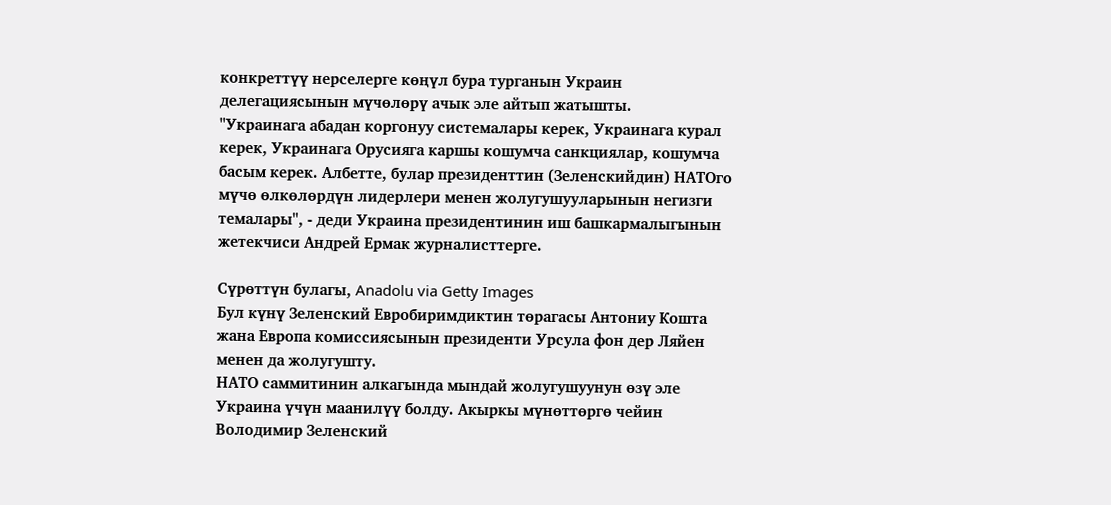конкреттүү нерселерге көңүл бура турганын Украин делегациясынын мүчөлөрү ачык эле айтып жатышты.
"Украинага абадан коргонуу системалары керек, Украинага курал керек, Украинага Орусияга каршы кошумча санкциялар, кошумча басым керек. Албетте, булар президенттин (Зеленскийдин) НАТОго мүчө өлкөлөрдүн лидерлери менен жолугушууларынын негизги темалары", - деди Украина президентинин иш башкармалыгынын жетекчиси Андрей Ермак журналисттерге.

Сүрөттүн булагы, Anadolu via Getty Images
Бул күнү Зеленский Евробиримдиктин төрагасы Антониу Кошта жана Европа комиссиясынын президенти Урсула фон дер Ляйен менен да жолугушту.
НАТО саммитинин алкагында мындай жолугушуунун өзү эле Украина үчүн маанилүү болду. Акыркы мүнөттөргө чейин Володимир Зеленский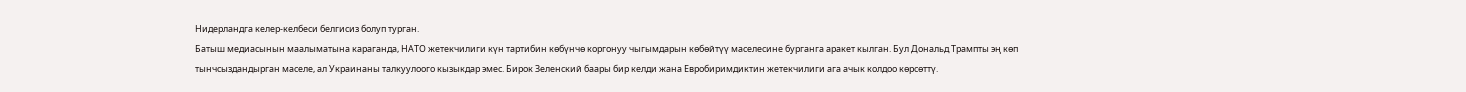Нидерландга келер-келбеси белгисиз болуп турган.
Батыш медиасынын маалыматына караганда, НАТО жетекчилиги күн тартибин көбүнчө коргонуу чыгымдарын көбөйтүү маселесине бурганга аракет кылган. Бул Дональд Трампты эң көп тынчсыздандырган маселе, ал Украинаны талкуулоого кызыкдар эмес. Бирок Зеленский баары бир келди жана Евробиримдиктин жетекчилиги ага ачык колдоо көрсөттү.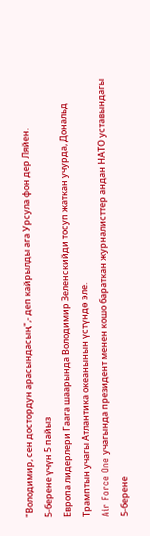"Володимир, сен достордун арасындасың",- деп кайрылды ага Урсула фон дер Ляйен.
5-берене үчүн 5 пайыз
Европа лидерлери Гаага шаарында Володимир Зеленскийди тосуп жаткан учурда, Дональд Трамптын учагы Атлантика океанынын үстүндө эле.
Air Force One учагында президент менен кошо бараткан журналисттер андан НАТО уставындагы 5-берене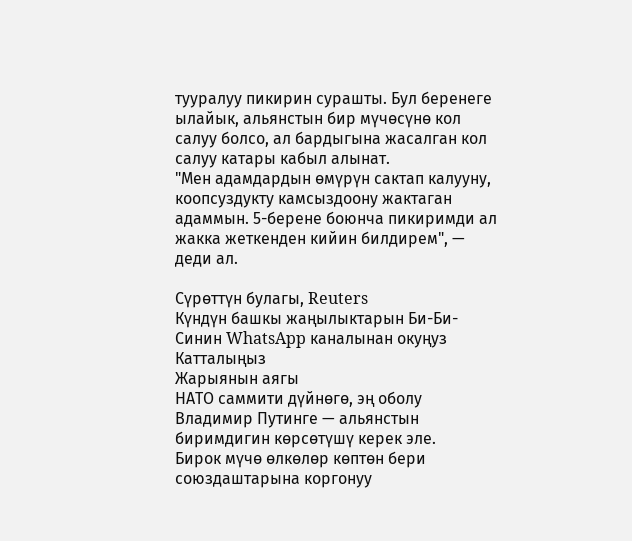тууралуу пикирин сурашты. Бул беренеге ылайык, альянстын бир мүчөсүнө кол салуу болсо, ал бардыгына жасалган кол салуу катары кабыл алынат.
"Мен адамдардын өмүрүн сактап калууну, коопсуздукту камсыздоону жактаган адаммын. 5-берене боюнча пикиримди ал жакка жеткенден кийин билдирем", — деди ал.

Сүрөттүн булагы, Reuters
Күндүн башкы жаңылыктарын Би-Би-Синин WhatsApp каналынан окуңуз
Катталыңыз
Жарыянын аягы
НАТО саммити дүйнөгө, эң оболу Владимир Путинге — альянстын биримдигин көрсөтүшү керек эле.
Бирок мүчө өлкөлөр көптөн бери союздаштарына коргонуу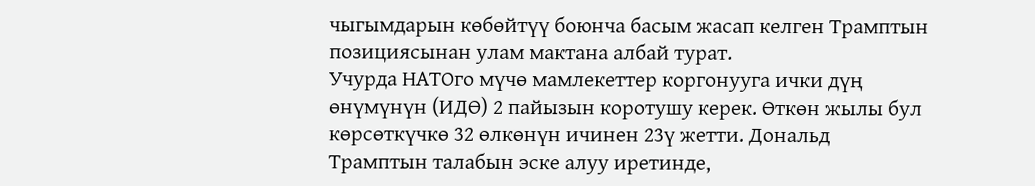чыгымдарын көбөйтүү боюнча басым жасап келген Трамптын позициясынан улам мактана албай турат.
Учурда НАТОго мүчө мамлекеттер коргонууга ички дүң өнүмүнүн (ИДӨ) 2 пайызын коротушу керек. Өткөн жылы бул көрсөткүчкө 32 өлкөнүн ичинен 23ү жетти. Дональд Трамптын талабын эске алуу иретинде,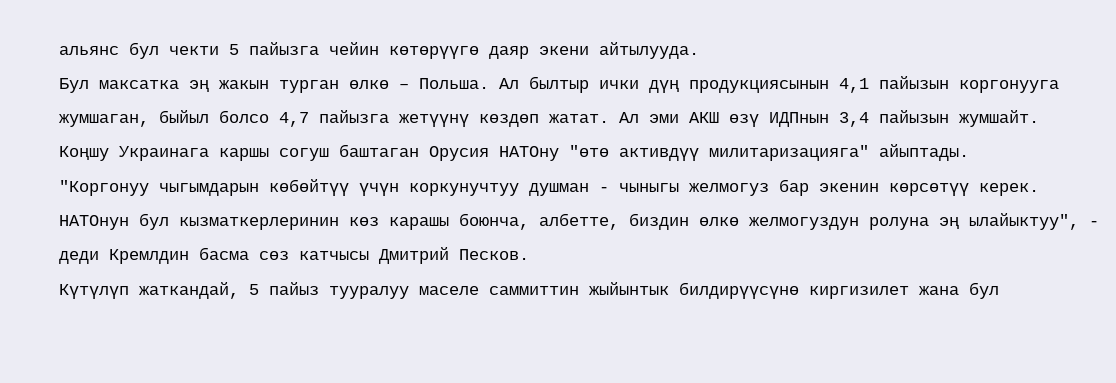альянс бул чекти 5 пайызга чейин көтөрүүгө даяр экени айтылууда.
Бул максатка эң жакын турган өлкө – Польша. Ал былтыр ички дүң продукциясынын 4,1 пайызын коргонууга жумшаган, быйыл болсо 4,7 пайызга жетүүнү көздөп жатат. Ал эми АКШ өзү ИДПнын 3,4 пайызын жумшайт.
Коңшу Украинага каршы согуш баштаган Орусия НАТОну "өтө активдүү милитаризацияга" айыптады.
"Коргонуу чыгымдарын көбөйтүү үчүн коркунучтуу душман - чыныгы желмогуз бар экенин көрсөтүү керек. НАТОнун бул кызматкерлеринин көз карашы боюнча, албетте, биздин өлкө желмогуздун ролуна эң ылайыктуу", - деди Кремлдин басма сөз катчысы Дмитрий Песков.
Күтүлүп жаткандай, 5 пайыз тууралуу маселе саммиттин жыйынтык билдирүүсүнө киргизилет жана бул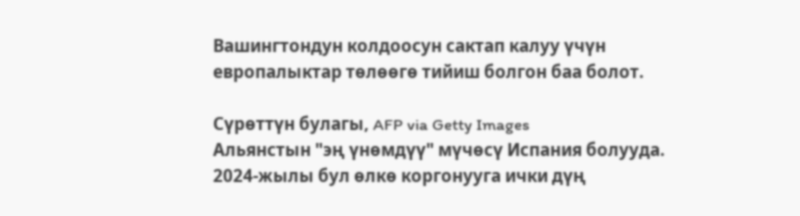Вашингтондун колдоосун сактап калуу үчүн европалыктар төлөөгө тийиш болгон баа болот.

Сүрөттүн булагы, AFP via Getty Images
Альянстын "эң үнөмдүү" мүчөсү Испания болууда. 2024-жылы бул өлкө коргонууга ички дүң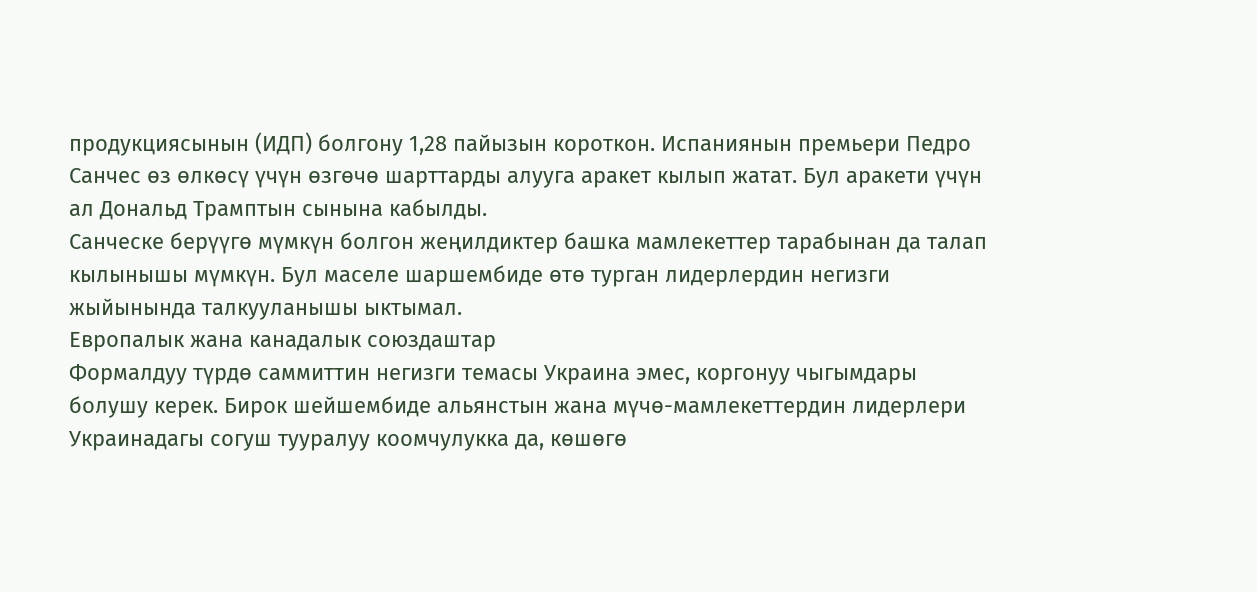продукциясынын (ИДП) болгону 1,28 пайызын короткон. Испаниянын премьери Педро Санчес өз өлкөсү үчүн өзгөчө шарттарды алууга аракет кылып жатат. Бул аракети үчүн ал Дональд Трамптын сынына кабылды.
Санческе берүүгө мүмкүн болгон жеңилдиктер башка мамлекеттер тарабынан да талап кылынышы мүмкүн. Бул маселе шаршембиде өтө турган лидерлердин негизги жыйынында талкууланышы ыктымал.
Европалык жана канадалык союздаштар
Формалдуу түрдө саммиттин негизги темасы Украина эмес, коргонуу чыгымдары болушу керек. Бирок шейшембиде альянстын жана мүчө-мамлекеттердин лидерлери Украинадагы согуш тууралуу коомчулукка да, көшөгө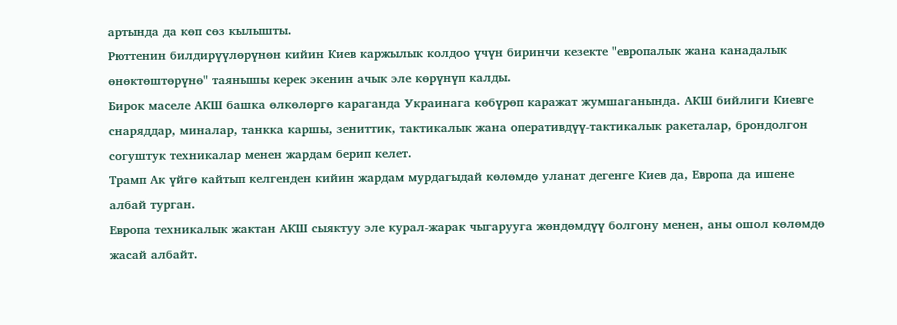артында да көп сөз кылышты.
Рюттенин билдирүүлөрүнөн кийин Киев каржылык колдоо үчүн биринчи кезекте "европалык жана канадалык өнөктөштөрүнө" таянышы керек экенин ачык эле көрүнүп калды.
Бирок маселе АКШ башка өлкөлөргө караганда Украинага көбүрөп каражат жумшаганында. АКШ бийлиги Киевге снаряддар, миналар, танкка каршы, зениттик, тактикалык жана оперативдүү-тактикалык ракеталар, брондолгон согуштук техникалар менен жардам берип келет.
Трамп Ак үйгө кайтып келгенден кийин жардам мурдагыдай көлөмдө уланат дегенге Киев да, Европа да ишене албай турган.
Европа техникалык жактан АКШ сыяктуу эле курал-жарак чыгарууга жөндөмдүү болгону менен, аны ошол көлөмдө жасай албайт.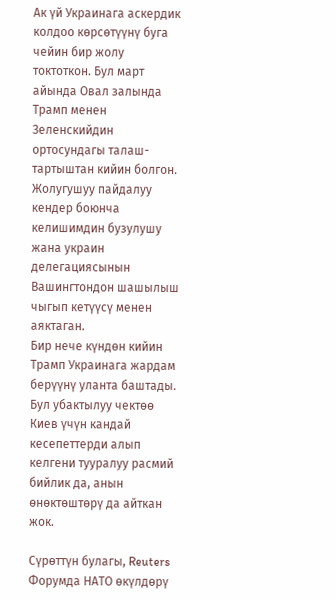Ак үй Украинага аскердик колдоо көрсөтүүнү буга чейин бир жолу токтоткон. Бул март айында Овал залында Трамп менен Зеленскийдин ортосундагы талаш-тартыштан кийин болгон. Жолугушуу пайдалуу кендер боюнча келишимдин бузулушу жана украин делегациясынын Вашингтондон шашылыш чыгып кетүүсү менен аяктаган.
Бир нече күндөн кийин Трамп Украинага жардам берүүнү уланта баштады. Бул убактылуу чектөө Киев үчүн кандай кесепеттерди алып келгени тууралуу расмий бийлик да, анын өнөктөштөрү да айткан жок.

Сүрөттүн булагы, Reuters
Форумда НАТО өкүлдөрү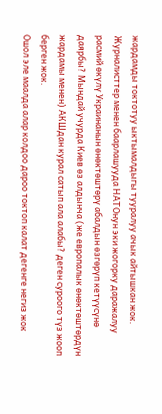жардамды токтотуу ыктымалдыгы тууралуу ачык айтышкан жок.
Журналисттер менен баарлашууда НАТОнун эки жогорку даражалуу расмий өкүлү Украинанын өнөктөштөрү абалдын өзгөрүп кетүүсүнө даярбы? Мындай учурда Киев өз алдынча (же европалык өнөктөштөрдүн жардамы менен) АКШдан курал сатып ала алабы? деген суроого түз жооп берген жок.
Ошол эле маалда алар колдоо дароо токтоп калат дегенге негиз жок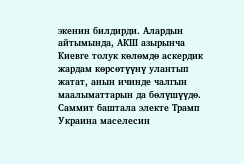экенин билдирди. Алардын айтымында, АКШ азырынча Киевге толук көлөмдө аскердик жардам көрсөтүүнү улантып жатат, анын ичинде чалгын маалыматтарын да бөлүшүүдө.
Саммит баштала электе Трамп Украина маселесин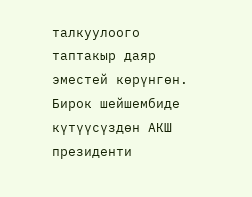талкуулоого таптакыр даяр эместей көрүнгөн. Бирок шейшембиде күтүүсүздөн АКШ президенти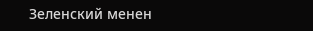Зеленский менен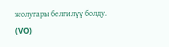жолугары белгилүү болду. (VO)